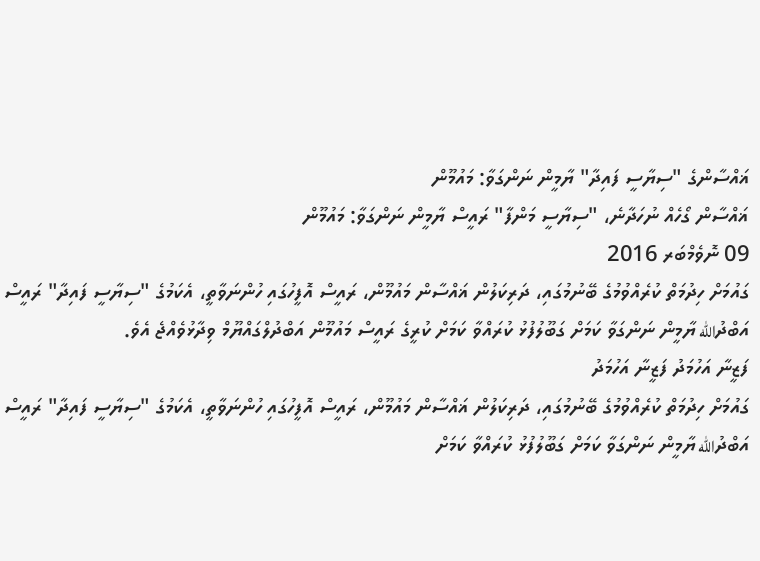ޣައްސާންގެ "ސިޔާސީ ފައިދާ" ޔާމީން ނަންގަވާ: މައުމޫން
ޣައްސާން ގޯހެއް ނުހަދާނެ، "ސިޔާސީ މަންފާ" ރައީސް ޔާމީން ނަންގަވާ: މައުމޫން
09 ނޮވެމްބަރ 2016
ގައުމަށް ހިދުމަތް ކުރެއްވުމުގެ ބޭނުމުގައި، ދަރިކަލުން ޣައްސާން މައުމޫން، ރައީސް އޮފީހުގައި ހުންނަވާތީ، އެކަމުގެ "ސިޔާސީ ފައިދާ" ރައީސް އަބްދުالله ޔާމީން ނަންގަވާ ކަމަށް ގަބޫލުފުޅު ކުރައްވާ ކަމަށް ކުރީގެ ރައީސް މައުމޫން އަބްދުލްގައްޔޫމް ވިދާޅުވެއްޖެ އެވެ.
ފަޒީނާ އަހުމަދު ފަޒީނާ އަހުމަދު
ގައުމަށް ހިދުމަތް ކުރެއްވުމުގެ ބޭނުމުގައި، ދަރިކަލުން ޣައްސާން މައުމޫން، ރައީސް އޮފީހުގައި ހުންނަވާތީ، އެކަމުގެ "ސިޔާސީ ފައިދާ" ރައީސް އަބްދުالله ޔާމީން ނަންގަވާ ކަމަށް ގަބޫލުފުޅު ކުރައްވާ ކަމަށް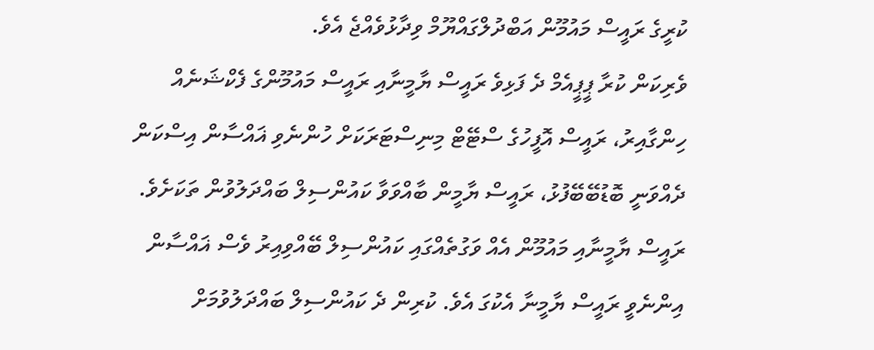ކުރީގެ ރައީސް މައުމޫން އަބްދުލްގައްޔޫމް ވިދާޅުވެއްޖެ އެވެ.
ވެރިކަން ކުރާ ޕީޕީއެމް ދެ ފަޅިވެ ރައީސް ޔާމީނާއި ރައީސް މައުމޫންގެ ފެކްޝަނެއް ހިންގާއިރު، ރައީސް އޮފީހުގެ ސްޓޭޓް މިނިސްޓަރަކަށް ހުންނެވި ޣައްސާން އިސްކަން ދެއްވަނީ ބޮޑުބޭބޭފުޅު، ރައީސް ޔާމީން ބާއްވަވާ ކައުންސިލް ބައްދަލުވުން ތަކަށެވެ. ރައީސް ޔާމީނާއި މައުމޫން އެއް ވަގުތެއްގައި ކައުންސިލް ބޭއްވިއިރު ވެސް ޣައްސާން އިންނެވީ ރައީސް ޔާމީނާ އެކުގަ އެވެ. ކުރިން ދެ ކައުންސިލް ބައްދަލުވުމަށް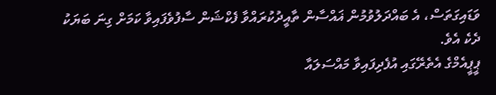ވަޑައިގަތަސް، އެ ބައްދަލުވުމުން ޣައްސާން ތާއީދުކުރައްވާ ފެކްޝަން ސާފުވެފައިވާ ކަމަށް ގިނަ ބަޔަކު ދެކެ އެވެ.
ޕީޕީއެމްގެ އެތެރޭގައި އުފެދިފައިވާ މައްސަލައާ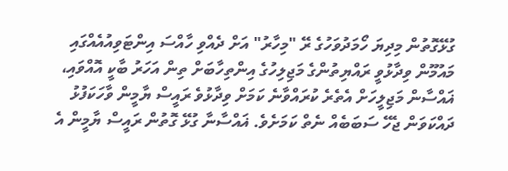ގުޅޭގޮތުން މިދިޔަ ހޯމަދުވަހުގެ ރޭ "މިހާރު" އަށް ދެއްވި ހާއްސަ އިންޓަވިއުއެއްގައި މައުމޫން ވިދާޅުވީ ރައްޔިތުންގެ މަޖިލިހުގެ އިންތިހާބަށް ތިން އަހަރު ބާކީ އޮއްވައި، ޣައްސާން މަޖިލީހަށް އެތެރެ ކުރައްވާނެ ކަމަށް ވިދާޅުވެ ރައީސް ޔާމީން ވާހަކަފުޅު ދައްކަވަން ޖެހޭ ސަބަބެއް ނެތް ކަމަށެވެ. ޣައްސާނާ ގުޅޭ ގޮތުން ރައީސް ޔާމީން އެ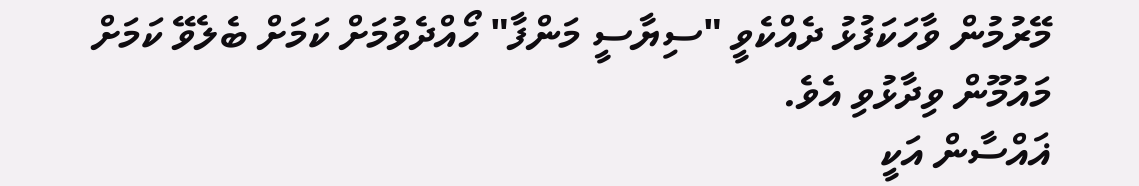މޭރުމުން ވާހަކަފުޅު ދެއްކެވީ "ސިޔާސީ މަންފާ" ހޯއްދެވުމަށް ކަމަށް ބެލެވޭ ކަމަށް މައުމޫން ވިދާޅުވި އެވެ.
ޣައްސާން އަކީ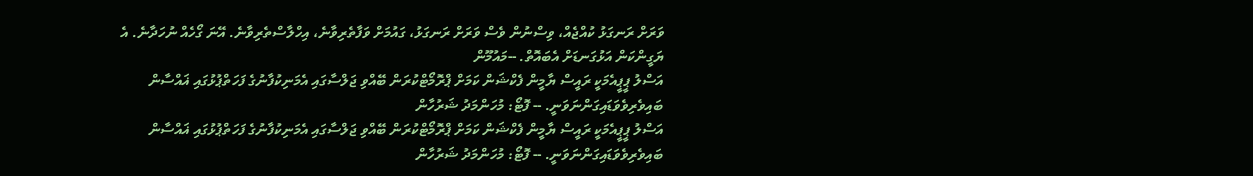ވަރަށް ރަނގަޅު ކުއްޖެއް، ވިސްނުން ވެސް ވަރަށް ރަނގަޅު، ގައުމަށް ވަފާތެރިވާނެ، އިހްލާސްތެރިވާނެ. އޭނަ ގޯހެއް ނުހަދާނެ. އެ ޔަގީންކަން އަޅުގަނޑަށް އެބައޮތް. --މައުމޫން
އަސްލު ޕީޕީއެމަކީ ރައީސް ޔާމީން ފެކްޝަން ކަމަށް ޕްރޮމޯޓްކުރަން ބޭއްވި ޖަލްސާގައި އެމަނިކުފާނުގެ ފަހަތްޕުޅުގައި ޣައްސާން ބައިވެރިވެވަޑައިގަންނަވަނީ. -- ފޮޓޯ: މުހަންމަދު ޝަރުހާން
އަސްލު ޕީޕީއެމަކީ ރައީސް ޔާމީން ފެކްޝަން ކަމަށް ޕްރޮމޯޓްކުރަން ބޭއްވި ޖަލްސާގައި އެމަނިކުފާނުގެ ފަހަތްޕުޅުގައި ޣައްސާން ބައިވެރިވެވަޑައިގަންނަވަނީ. -- ފޮޓޯ: މުހަންމަދު ޝަރުހާން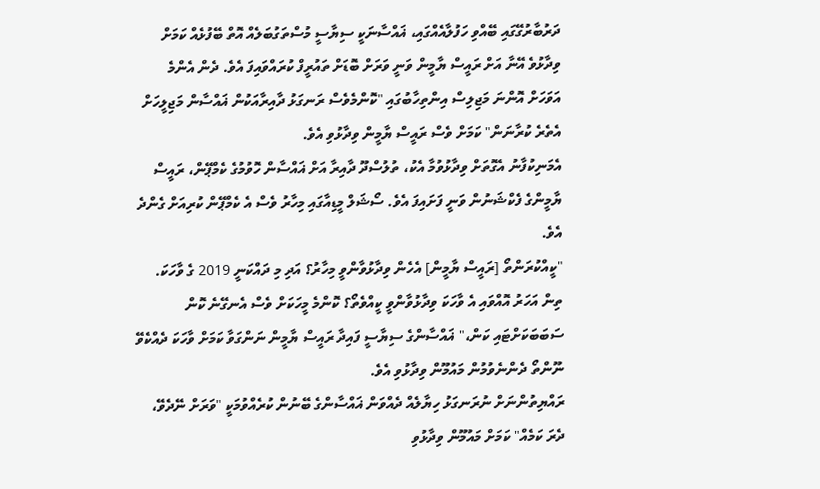ދަރުބާރުގޭގައި ބޭއްވި ހަފުލާއެއްގައި، ޣައްސާނަކީ ސިޔާސީ މުސްތަގުބަލެއް އޮތް ބޭފުޅެއް ކަމަށް ވިދާޅުވެ އޭނާ އަށް ރައީސް ޔާމީން ވަނީ ވަރަށް ބޮޑަށް ތައުރީފް ކުރައްވައިފަ އެވެ. ދެން އެންމެ އަވަހަށް އޮންނަ މަޖިލިސް އިންތިހާބުގައި "ކޮންމެވެސް ރަނގަޅު ދާއިރާއަކުން ޣައްސާން މަޖިލީހަށް އެތެރެ ކުރާނަން" ކަމަށް ވެސް ރައީސް ޔާމީން ވިދާޅުވި އެވެ.
އެމަނިކުފާނު އެގޮތަށް ވިދާޅުވުމާ އެކު، ތުލުސްދޫ ދާއިރާ އަށް ޣައްސާން ހޮވުމުގެ ކެމްޕޭން، ރައީސް ޔާމީންގެ ފެކްޝަނުން ވަނީ ފަށައިފަ އެވެ. ސޯޝަލް މީޑިއާގައި މިހާރު ވެސް އެ ކެމްޕޭން ކުރިއަށް ގެންދެ އެވެ.
"ކީއްކުރަންތޯ [ރައީސް ޔާމީން] އެހެން ވިދާޅުވާންވީ މިހާރު؟ އަދި މި ދައްކަނީ 2019 ގެ ވާހަކަ. ތިން އަހަރު އޮއްވައި އެ ވާހަކަ ވިދާޅުވާންވީ ކީއްވެތޯ؟ ކޮންމެ މީހަކަށް ވެސް އެނގޭނެ ކޮން ސަބަބަކަށްޓައި ކަން،" ޣައްސާންގެ ސިޔާސީ ފައިދާ ރައީސް ޔާމީން ނަންގަވާ ކަމަށް ވާހަކަ ދެއްކެވޭ ނޫންތޯ ދެންނެވުމުން މައުމޫން ވިދާޅުވި އެވެ.
ރައްޔިތުންނަށް ނުރަނގަޅު ހިޔާލެއް ދެއްވަން ޣައްސާންގެ ބޭނުން ކުރެއްވުމަކީ "ވަރަށް ނޭދެވޭ، ދެރަ ކަމެއް" ކަމަށް މައުމޫން ވިދާޅުވި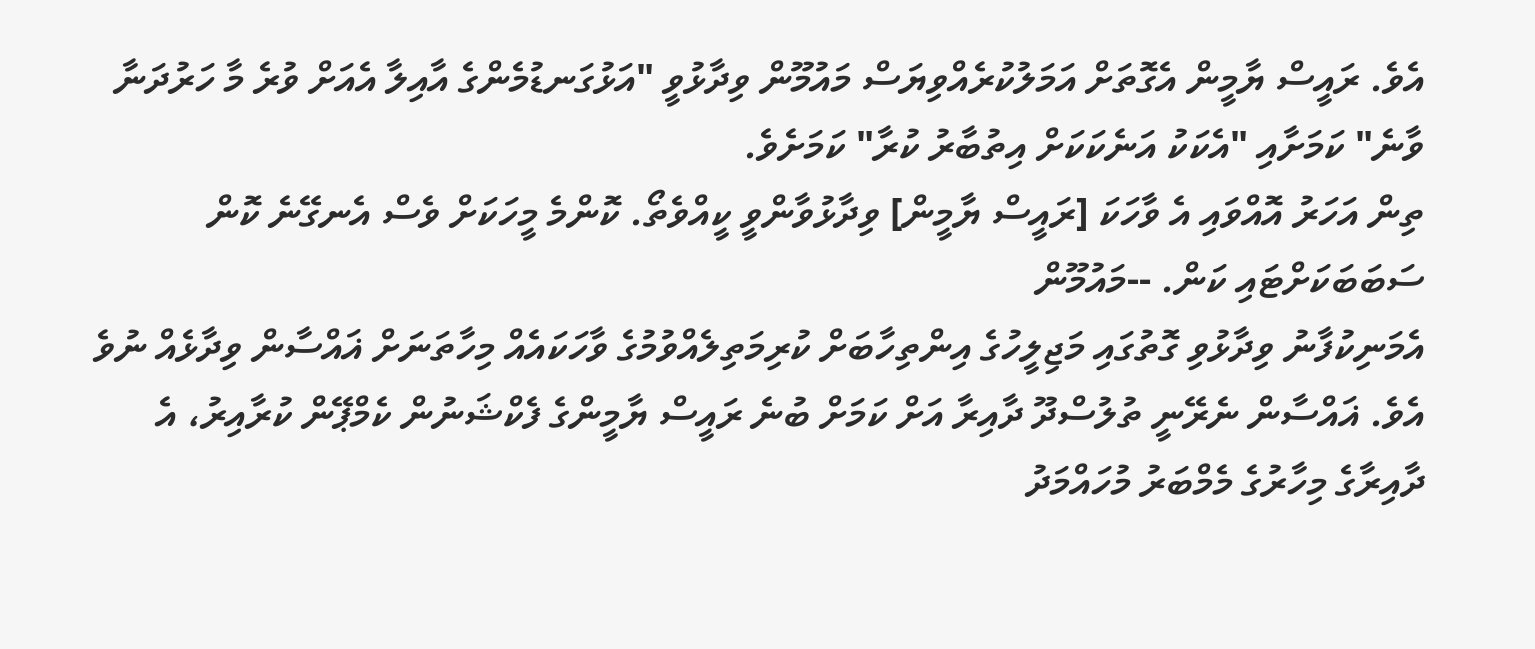އެވެ. ރައީސް ޔާމީން އެގޮތަށް އަމަލުކުރެއްވިޔަސް މައުމޫން ވިދާޅުވީ "އަޅުގަނޑުމެންގެ އާއިލާ އެއަށް ވުރެ މާ ހަރުދަނާ ވާނެ" ކަމަށާއި "އެކަކު އަނެކަކަށް އިތުބާރު ކުރާ" ކަމަށެވެ.
ތިން އަހަރު އޮއްވައި އެ ވާހަކަ [ރައީސް ޔާމީން] ވިދާޅުވާންވީ ކީއްވެތޯ. ކޮންމެ މީހަކަށް ވެސް އެނގޭނެ ކޮން ސަބަބަކަށްޓައި ކަން. --މައުމޫން
އެމަނިކުފާނު ވިދާޅުވި ގޮތުގައި މަޖިލީހުގެ އިންތިހާބަށް ކުރިމަތިލެއްވުމުގެ ވާހަކައެއް މިހާތަނަށް ޣައްސާން ވިދާޅެއް ނުވެ އެވެ. ޣައްސާން ނެރޭނީ ތުލުސްދޫ ދާއިރާ އަށް ކަމަށް ބުނެ ރައީސް ޔާމީންގެ ފެކްޝަނުން ކެމްޕޭން ކުރާއިރު، އެ ދާއިރާގެ މިހާރުގެ މެމްބަރު މުހައްމަދު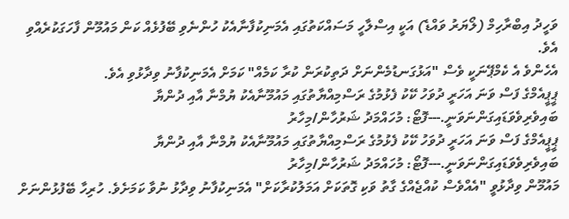ވަހީދު އިބްރާހިމް (ލޯޔަރު ވައްޑެ) އަކީ އިސްލާހީ މަސައްކަތުގައި އެމަނިކުފާނާއެކު ހުންނެވި ބޭފުޅެއް ކަން މައުމޫން ފާހަގަކުރެއްވި އެވެ.
އެހެންވެ އެ ކެމްޕޭނަކީ ވެސް "އަޅުގަނޑުމެންނަށް ދަތިކުރަން ކުރާ ކަމެއް" ކަމަށް އެމަނިކުފާނު ވިދާޅުވި އެވެ.
ޕީޕީއެމްގެ ފަސް ވަނަ އަހަރީ ދުވަހު ކޭކު ފެޅުމުގެ ރަސްމިއްޔާތުގައި މައުމޫނާއެކު ޔުމްނާ އާއި ދުންޔާ ބައިވެރިވެވަޑައިގަންނަވަނީ.---ފޮޓޯ: މުހައްމަދު ޝަރުހާން/މިހާރު
ޕީޕީއެމްގެ ފަސް ވަނަ އަހަރީ ދުވަހު ކޭކު ފެޅުމުގެ ރަސްމިއްޔާތުގައި މައުމޫނާއެކު ޔުމްނާ އާއި ދުންޔާ ބައިވެރިވެވަޑައިގަންނަވަނީ.---ފޮޓޯ: މުހައްމަދު ޝަރުހާން/މިހާރު
މައުމޫން ވިދާޅުވީ "އެއްވެސް ކުއްޖެއްގެ ގާތު ވަކި ގޮތަކަށް އަމަލުކުރާކަށް" އެމަނިކުފާނު ވިދާޅު ނުވާ ކަމަށެވެ. ހުރިހާ ބޭފުޅުންނަށް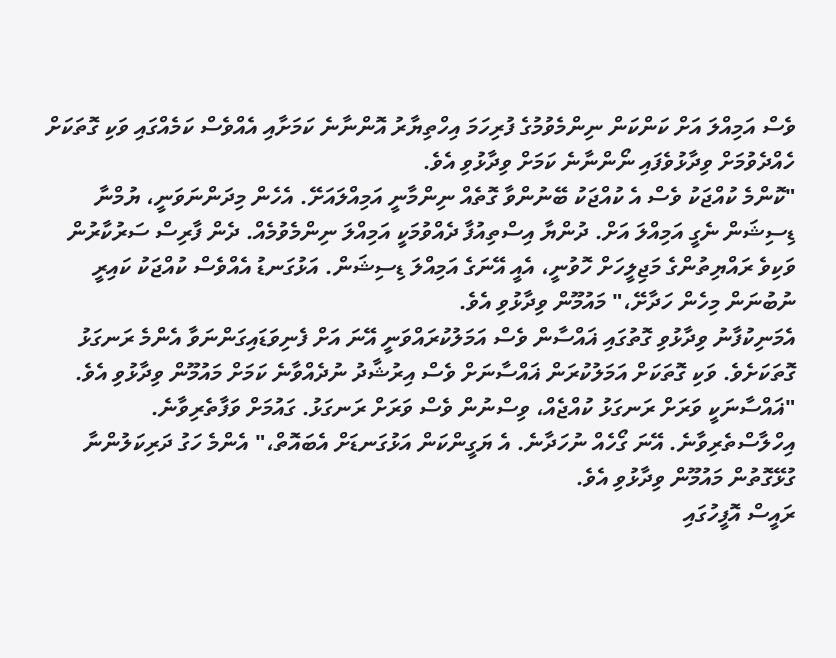ވެސް އަމިއްލަ އަށް ކަންކަން ނިންމެވުމުގެ ފުރިހަމަ އިހްތިޔާރު އޮންނާނެ ކަމަށާއި އެއްވެސް ކަމެއްގައި ވަކި ގޮތަކަށް ހެއްދެވުމަށް ވިދާޅުވެފައި ނޯންނާނެ ކަމަށް ވިދާޅުވި އެވެ.
"ކޮންމެ ކުއްޖަކު ވެސް އެ ކުއްޖަކު ބޭނުންވާ ގޮތެއް ނިންމާނީ އަމިއްލައަށޭ. އެހެން މިދަންނަވަނީ، ޔުމްނާ ޑިސިޝަން ނެގީ އަމިއްލަ އަށް. ދުންޔާ އިސްތިއުފާ ދެއްވުމަކީ އަމިއްލަ ނިންމެވުމެއް. ދެން ފާރިސް ސަރުކާރުން ވަކިވެ ރައްޔިތުންގެ މަޖިލީހަށް ހޮވުނީ، އެއީ އޭނަގެ އަމިއްލަ ޑިސިޝަން. އަޅުގަނޑު އެއްވެސް ކުއްޖަކު ކައިރީ ނުބުނަން މިހެން ހަދާށޭ،" މައުމޫން ވިދާޅުވި އެވެ.
އެމަނިކުފާނު ވިދާޅުވި ގޮތުގައި ޣައްސާން ވެސް އަމަލުކުރައްވަނީ އޭނަ އަށް ފެނިވަޑައިގަންނަވާ އެންމެ ރަނގަޅު ގޮތަކަށެވެ. ވަކި ގޮތަކަށް އަމަލުކުރަން ޣައްސާނަށް ވެސް އިރުޝާދު ނުދެއްވާނެ ކަމަށް މައުމޫން ވިދާޅުވި އެވެ.
"ޣައްސާނަކީ ވަރަށް ރަނގަޅު ކުއްޖެއް، ވިސްނުން ވެސް ވަރަށް ރަނގަޅު. ގައުމަށް ވަފާތެރިވާނެ. އިހްލާސްތެރިވާނެ. އޭނަ ގޯހެއް ނުހަދާނެ. އެ ޔަގީންކަން އަޅުގަނޑަށް އެބައޮތް،" އެންމެ ހަގު ދަރިކަލުންނާ ގުޅޭގޮތުން މައުމޫން ވިދާޅުވި އެވެ.
ރައީސް އޮފީހުގައި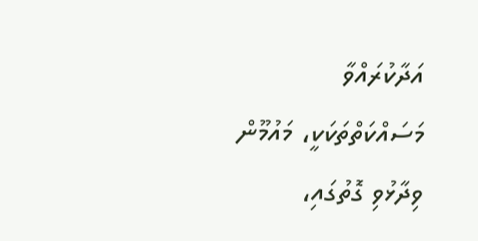އަދާކުރައްވާ މަސައްކަތްތަކަކީ، މައުމޫން ވިދާޅުވި ގޮތުގައި،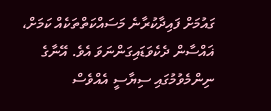ގައުމަށް ފައިދާކުރާނެ މަސައްކަތްތަކެއް ކަމަށް، ޣައްސާން ދެކެވަޑައިގަންނަވަ އެވެ. އޭނާގެ ނިންމެވުމުގައި ސިޔާސީ އެއްވެސް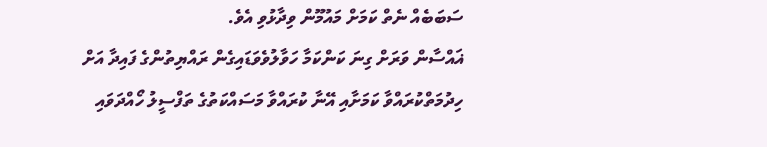ސަބަބެއް ނެތް ކަމަށް މައުމޫން ވިދާޅުވި އެވެ.
ޣައްސާން ވަރަށް ގިނަ ކަންކަމާ ހަވާލުވެވަޑައިގެން ރައްޔިތުންގެ ފައިދާ އަށް ހިދުމަތްކުރައްވާ ކަމަށާއި އޭނާ ކުރައްވާ މަސައްކަތުގެ ތަފްސީލު ހޯއްދަވައި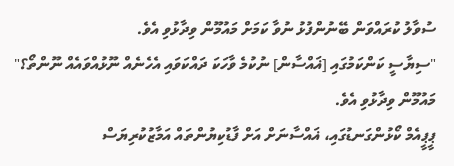ސުވާލު ކުރައްވަން ބޭނުންފުޅު ނުވާ ކަމަށް މައުމޫން ވިދާޅުވި އެވެ.
"ސިޔާސީ ކަންކަމުގައި [ޣައްސާން] ނުކުމެ ވާހަކަ ދައްކަވައި އެހެނެއް ނޫޅުއްވައެއް ނޫންތޯ؟" މައުމޫން ވިދާޅުވި އެވެ.
ޕީޕީއެމް ކޯޅުންގަނޑުގައި، ޣައްސާނަށް އަށް ފާޑުކިޔުންތައް އަމާޒުކުރިޔަސް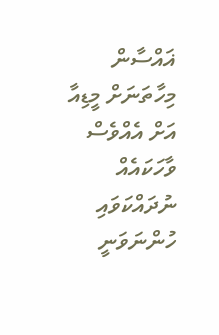ޣައްސާން މިހާތަނަށް މީޑިއާ އަށް އެއްވެސް ވާހަކައެއް ނުދައްކަވައި ހުންނަވަނީ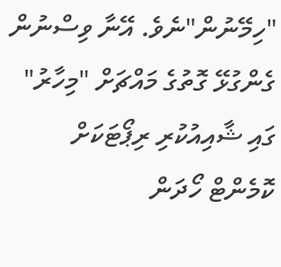"ހިމޭނުން"ނެވެ. އޭނާ ވިސްނުން ގެންގުޅޭ ގޮތުގެ މައްޗަށް "މިހާރު" ގައި ޝާއިއުކުރި ރިޕޯޓަކަށް ކޮމެންޓް ހޯދަން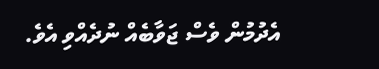އެދުމުން ވެސް ޖަވާބެއް ނުދެއްވި އެވެ.